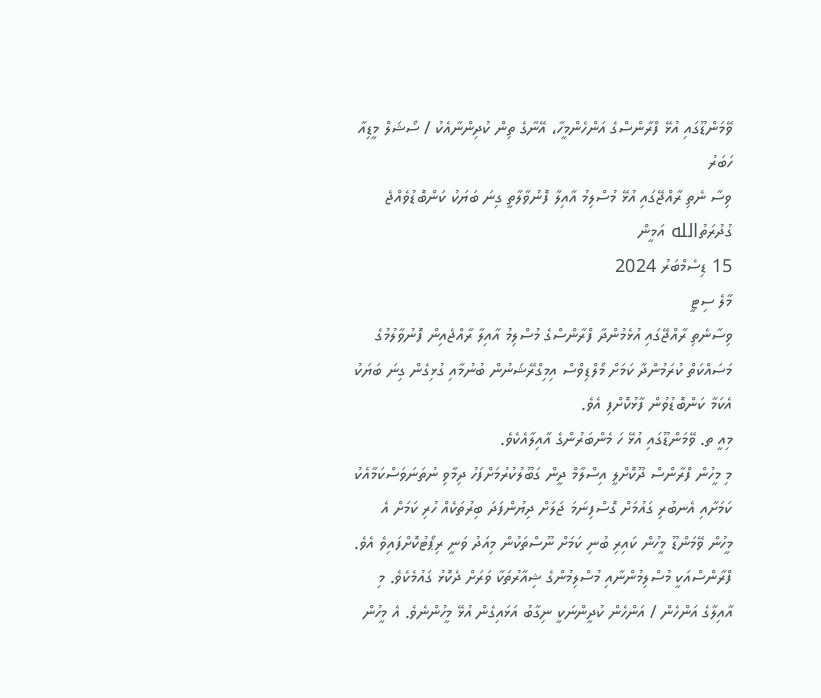ވޭމަންޑޫގައި އުޅޭ ފްރާންސްގެ އަންހެންމީހާ، އޭނާގެ ތިން ކުދިންނާއެކު / ސޯޝަލް މީޑިއާ
ހަބަރު
ވިސާ ނެތި ރާއްޖޭގައި އުޅޭ މުސްލިމު އާއިލާ ފޮނުވާލާތީ ގިނަ ބަޔަކު ކަންބޮޑުވެއްޖެ
ގުދުރަތުالله އަމީން
15 ޑިސެމްބަރު 2024
މާލެ ސިޓީ
ވިސާނެތި ރާއްޖޭގައި އުޅެމުންދާ ފްރާންސްގެ މުސްލިމު އާއިލާ ރާއްޖެއިން ފޮނުވާލުމުގެ މަސައްކަތް ކުރަމުންދާ ކަމަށް މޯލްޑިވްސް އިމިގްރޭޝަނުން ބުނުމާއި ގުޅިގެން ގިނަ ބަޔަކު އެކަމާ ކަންބޮޑުވުން ފާޅުކޮށްފި އެވެ.
މިއީ ތ. ވޭމަންޑޫގައި އުޅޭ ހަ މެންބަރުންގެ އާއިލާއެކެވެ.
މި މީހުން ފްރާންސް ދޫކޮށްލީ އިސްލާމް ދީން ގަބޫލުކުރުމަށްފަހު ދިމާވި ނުތަނަވަސްކަމާއެކު ކަމަށާއި އެނބުރި ގައުމަށް ގޮސްފިނަމަ ޖަލަށް ދިޔުންފަދަ ބިރުތަކެއް ހުރި ކަމަށް އެ މީހުން ވޭމަންޑޫ މީހުން ކައިރި ބުނި ކަމަށް ނޫސްތަކުން މިއަދު ވަނީ ރިޕޯޓުކޮށްފައިވެ އެވެ.
ފްރާންސްއަކީ މުސްލިމުންނާއި މުސްލިމުންގެ ޝިއާރުތަކާ ވަރަށް ދެކޮޅު ގައުމެކެވެ. މި އާއިލާގެ އަންހެން / އަންހެން ކުދީންނަކީ ނިގާބު އަޅައިގެން އުޅޭ މީހުންނެވެ. އެ މީހުން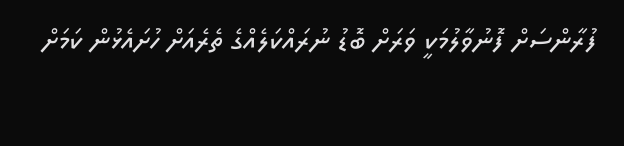ފުރާންސަށް ފޮނުވާލުމަކީ ވަރަށް ބޮޑު ނުރައްކަލެއްގެ ތެރެއަށް ހުށައެޅުން ކަމަށް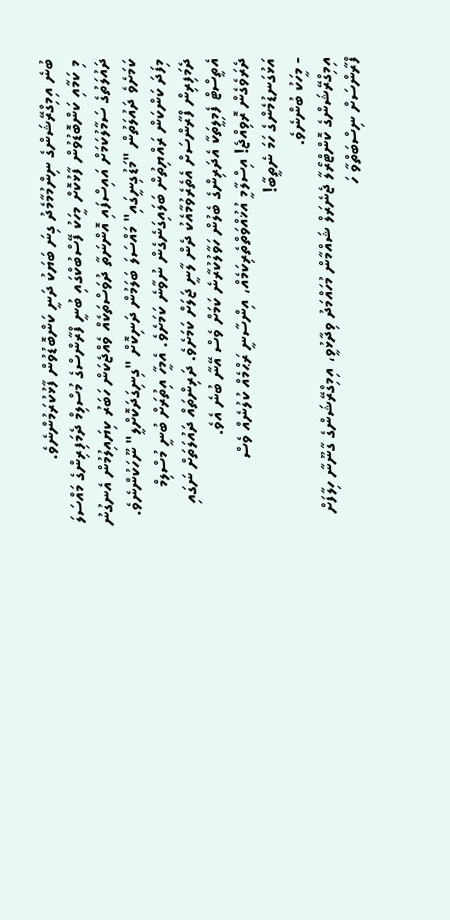ބުނެ އިމިގްރޭޝަންގެ ނިންމުމާމެދު ގިނަ ބަޔަކު ދަނީ ކަންބޮޑުވުން ފާޅުކުރަމުންނެވެ.
މި ކަމާއި ކަންބޮޑުވުން ފާޅުކޮށް މީހަކު ފޭސްބުކްގައި ބުނީ ފްރާންސްގެ މުސްލިމް ދެމަފިރިންގެ މައްސަލަ ދައުލަތުގެ ސަމާލުކަމަށް އައިސްފައި އޮންނަތާ ދުވަސްތަކެއް ވެއްޖެކަން ހަބަރު ކިޔައިލުމުން އެނގުނު ކަމަށެވެ ދައުލަތުން "މަޑުގިނީގައި" މައްސަލަ ބަލަމުން ދަނިކޮށް "ގިނިގަދަކޮށްލީ" ނޫހަކުންނެވެ. މިފަދަ ކަންކަން ރައްޔިތުން ބަލައިގަނެގެން ނުވާނެ ކަމަށެވެ. އެމީހާ އިތުރަށް ބުނީ މުސްލިމް ދެމަފިރިން ފްރާންސަށް އެތެރެވުމާއެކު ދެން ލާނީ ޖަލަށް ކަމަށެވެ. ދަރިންތައް ދައުލަތަށް ނަގައި އެތީސްޓް ފެމިލީތަކާ އެދަރިންގެ ބެލުން ހަވާލުކުރާނެ ކަމަށް ވެސް އޭނާ ބުނެ އެވެ.
ދެރަވެގެން ރޮވިއްޖެ! އިސްލާމީ އުޚުއްވަތްތެރިކަމެއް، އިންސާނީ ރަޙްމެއް ކުލުނެއް ވެސް އަޅުގަނޑުމެންގެ ހަމަ ނެތީބާ!
- މީހަކު ބުންނެވެ.
އިމިގްރޭޝަންގެ ކޮންޓްރޯލާ ޖެނެރަލް ޝައްމާން މުހައްމަދު ވިދާޅުވީ، އިމިގްރޭޝަންގެ ގާނޫނާ ހިލާފަށް ފްރާންސަށް ނިސްބަތްވާ ހަ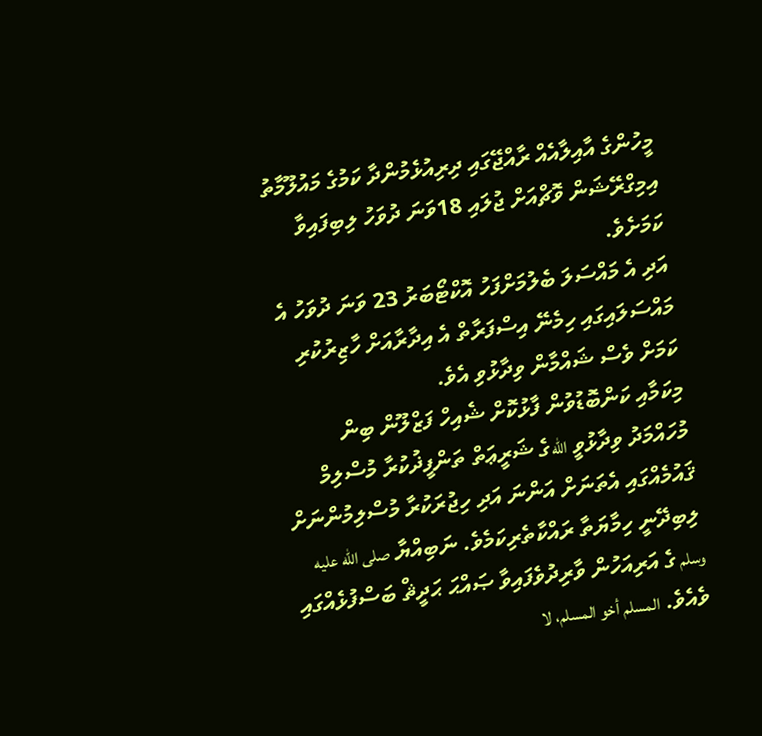މީހުންގެ އާއިލާއެއް ރާއްޖޭގައި ދިރިއުޅެމުންދާ ކަމުގެ މައުލޫމާތު އިމިގްރޭޝަން ވޮޗްއަށް ޖުލައި 18ވަނަ ދުވަހު ލިބިފައިވާ ކަމަށެވެ.
އަދި އެ މައްސަލަ ބެލުމަށްފަހު އޮކްޓޯބަރު 23 ވަނަ ދުވަހު އެ މައްސަލައިގައި ހިމެނޭ އިސްފަރާތް އެ އިދާރާއަށް ހާޒިރުކުރި ކަމަށް ވެސް ޝައްމާން ވިދާޅުވި އެވެ.
މިކަމާއި ކަންބޮޑުވުން ފާޅުކޮށް ޝެއިހް ފަޒްލޫން ބިން މުހައްމަދު ވިދާޅުވީ اللهގެ ޝަރީޢަތް ތަންފީޛުކުރާ މުސްލިމް ޤައުމެއްގައި އެތަނަށް އަންނަ އަދި ހިޖުރަކުރާ މުސްލިމުންނަށް ލިބިދޭނީ ހިމާޔަތާ ރައްކާތެރިކަމެވެ. ނަބިއްޔާ صلى الله عليه وسلم ގެ އަރިއަހުން ވާރިދުވެފައިވާ ޞައްޙަ ޙަދީޘް ބަސްފުޅެއްގައި ވެއެވެ. المسلم أخو المسلم، لا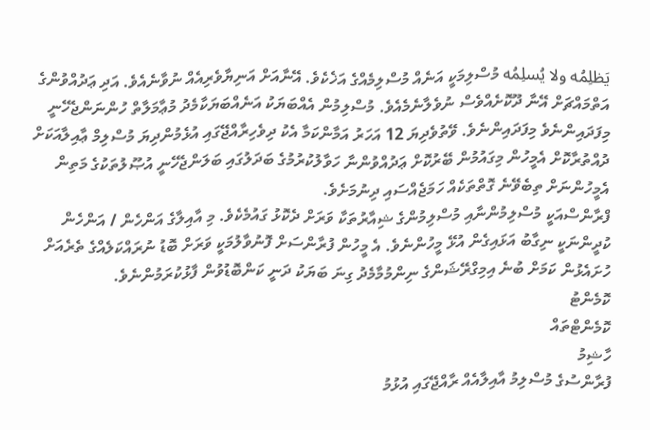يَظلِمُه ولا يُسلِمُه މުސްލިމަކީ އަނެއް މުސްލިމެއްގެ އަޚެކެވެ. އޭނާއަށް އަނިޔާވެރިއެއް ނުވާނެއެވެ. އަދި ޢަދުއްވުންގެ އަތްމައްޗަށް އޭނާ ދޫކޮށެއްވެސް ނުވެލާނެމެއެވެ. މުސްލިމުން އެއްބަޔަކު އަނެއްބަޔަކާމެދު މުޢާމަލާތް ހުންނަންޖެހޭނީ މިފަދައިންނެވެ މިފަދައިންނެވެ. ވޭތުވެދިޔަ 12 އަހަރު އަމާންކަމާ އެކު ދިވެހިރާއްޖޭގައި އުޅެމުންދިޔަ މުސްލިމް ޢާއިލާއަކަށް ދުއްތުރާކޮށް އެމީހުން މިގައުމުން ބޭރުކޮށް ޢަދުއްވުންނާ ހަވާލުކުރުމުގެ ބަދަލުގައި ބަލަންޖެހޭނީ އުޞޫލުތަކުގެ މަތިން އެމީހުންނަށް ތިބެވޭނެ ގޮތްތަކެއް ހަމަޖެއްސައި ދިނުމަށެވެ.
ފްރާންސްއަކީ މުސްލިމުންނާއި މުސްލިމުންގެ ޝިއާރުތަކާ ވަރަށް ދެކޮޅު ގައުމެކެވެ. މި އާއިލާގެ އަންހެން / އަންހެން ކުދީންނަކީ ނިގާބު އަޅައިގެން އުޅޭ މީހުންނެވެ. އެ މީހުން ފުރާންސަށް ފޮނުވާލުމަކީ ވަރަށް ބޮޑު ނުރައްކަލެއްގެ ތެރެއަށް ހުށައެޅުން ކަމަށް ބުނެ އިމިގްރޭޝަންގެ ނިންމުމާމެދު ގިނަ ބަޔަކު ދަނީ ކަންބޮޑުވުން ފާޅުކުރަމުންނެވެ.
ކޮމެންޓު
ކޮމެންޓްތައް
ހާޝިމު
ފުރާންސުގެ މުސްލިމު އާއިލާއެއް ރާއްޖޭގައި އުޅުމު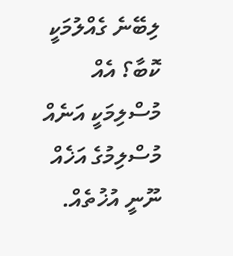ލިބޭނެ ގެއްލުމަކީ ކޮބާ؟ އެއް މުސްލިމަކީ އަނެއް މުސްލިމުގެ އަޚެއް ނޫނީ އުޚުތެއް.